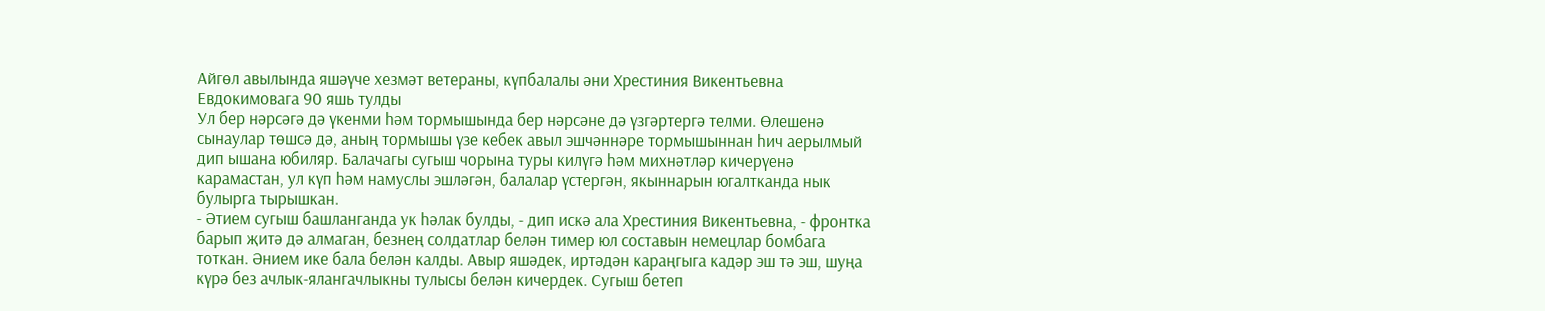Айгөл авылында яшәүче хезмәт ветераны, күпбалалы әни Хрестиния Викентьевна Евдокимовага 90 яшь тулды
Ул бер нәрсәгә дә үкенми һәм тормышында бер нәрсәне дә үзгәртергә телми. Өлешенә сынаулар төшсә дә, аның тормышы үзе кебек авыл эшчәннәре тормышыннан һич аерылмый дип ышана юбиляр. Балачагы сугыш чорына туры килүгә һәм михнәтләр кичерүенә карамастан, ул күп һәм намуслы эшләгән, балалар үстергән, якыннарын югалтканда нык булырга тырышкан.
- Әтием сугыш башланганда ук һәлак булды, - дип искә ала Хрестиния Викентьевна, - фронтка барып җитә дә алмаган, безнең солдатлар белән тимер юл составын немецлар бомбага тоткан. Әнием ике бала белән калды. Авыр яшәдек, иртәдән караңгыга кадәр эш тә эш, шуңа күрә без ачлык-ялангачлыкны тулысы белән кичердек. Сугыш бетеп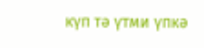күп тә үтми үпкә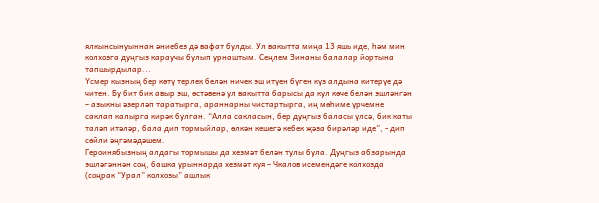ялкынсынуыннан әниебез дә вафат булды. Ул вакытта миңа 13 яшь иде, һәм мин колхозга дуңгыз караучы булып урнаштым. Сеңлем Зинаны балалар йортына тапшырдылар...
Үсмер кызның бер көтү терлек белән ничек эш итүен бүген күз алдына китерүе дә читен. Бу бит бик авыр эш, өстәвенә ул вакытта барысы да кул көче белән эшләнгән – азыкны әзерләп таратырга, араннарны чистартырга, иң мөһиме үрчемне саклап калырга кирәк булган. “Алла сакласын, бер дуңгыз баласы үлсә, бик каты таләп итәләр, бала дип тормыйлар, өлкән кешегә кебек җәза бирәләр иде”, - дип сөйли әңгәмәдәшем.
Героинябызның алдагы тормышы да хезмәт белән тулы була. Дуңгыз абзарында эшләгәннән соң, башка урыннарда хезмәт куя – Чкалов исемендәге колхозда (соңрак “Урал” колхозы” ашлык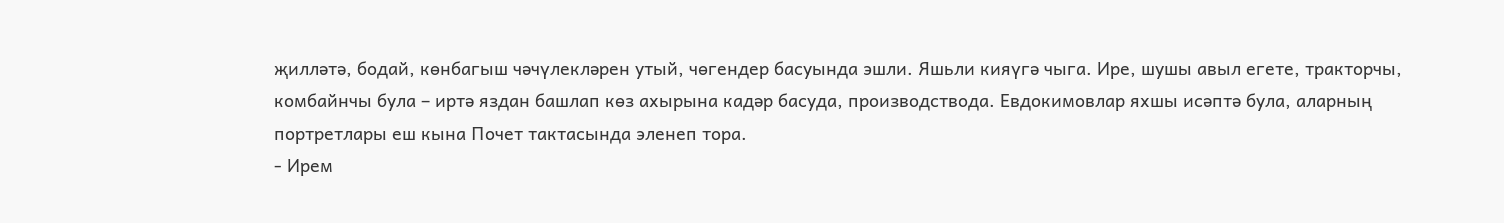җилләтә, бодай, көнбагыш чәчүлекләрен утый, чөгендер басуында эшли. Яшьли кияүгә чыга. Ире, шушы авыл егете, тракторчы, комбайнчы була – иртә яздан башлап көз ахырына кадәр басуда, производствода. Евдокимовлар яхшы исәптә була, аларның портретлары еш кына Почет тактасында эленеп тора.
- Ирем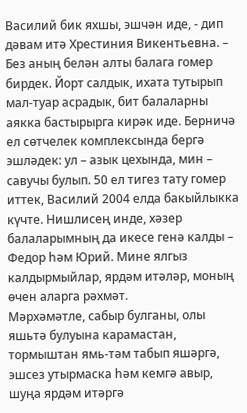Василий бик яхшы, эшчән иде, - дип дәвам итә Хрестиния Викентьевна. – Без аның белән алты балага гомер бирдек. Йорт салдык, ихата тутырып мал-туар асрадык, бит балаларны аякка бастырырга кирәк иде. Берничә ел сөтчелек комплексында бергә эшләдек: ул – азык цехында, мин – савучы булып. 50 ел тигез тату гомер иттек, Василий 2004 елда бакыйлыкка күчте. Нишлисең инде, хәзер балаларымның да икесе генә калды – Федор һәм Юрий. Мине ялгыз калдырмыйлар, ярдәм итәләр, моның өчен аларга рәхмәт.
Мәрхәмәтле, сабыр булганы, олы яшьтә булуына карамастан, тормыштан ямь-тәм табып яшәргә, эшсез утырмаска һәм кемгә авыр, шуңа ярдәм итәргә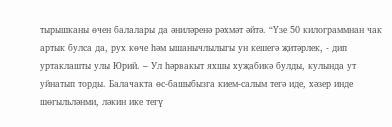тырышканы өчен балалары да әниләренә рәхмәт әйтә. “Үзе 50 килограммнан чак артык булса да, рух көче һәм ышанычлылыгы ун кешегә җитәрлек, - дип уртаклашты улы Юрий. – Ул һәрвакыт яхшы хуҗабикә булды, кулында ут уйнатып торды. Балачакта өс-башыбызга кием-салым тегә иде, хәзер инде шөгыльләнми, ләкин ике тегү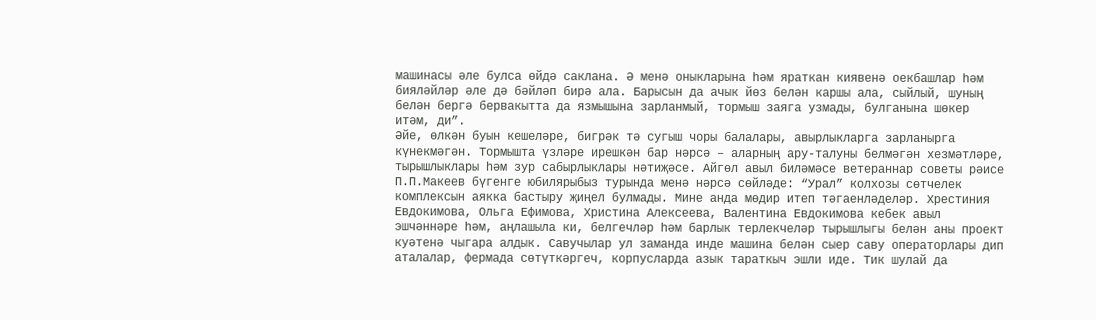машинасы әле булса өйдә саклана. Ә менә оныкларына һәм яраткан киявенә оекбашлар һәм бияләйләр әле дә бәйләп бирә ала. Барысын да ачык йөз белән каршы ала, сыйлый, шуның белән бергә бервакытта да язмышына зарланмый, тормыш заяга узмады, булганына шөкер итәм, ди”.
Әйе, өлкән буын кешеләре, бигрәк тә сугыш чоры балалары, авырлыкларга зарланырга күнекмәгән. Тормышта үзләре ирешкән бар нәрсә – аларның ару-талуны белмәгән хезмәтләре, тырышлыклары һәм зур сабырлыклары нәтиҗәсе. Айгөл авыл биләмәсе ветераннар советы рәисе П.П.Макеев бүгенге юбилярыбыз турында менә нәрсә сөйләде: “Урал” колхозы сөтчелек комплексын аякка бастыру җиңел булмады. Мине анда мөдир итеп тәгаенләделәр. Хрестиния Евдокимова, Ольга Ефимова, Христина Алексеева, Валентина Евдокимова кебек авыл эшчәннәре һәм, аңлашыла ки, белгечләр һәм барлык терлекчеләр тырышлыгы белән аны проект куәтенә чыгара алдык. Савучылар ул заманда инде машина белән сыер саву операторлары дип аталалар, фермада сөтүткәргеч, корпусларда азык тараткыч эшли иде. Тик шулай да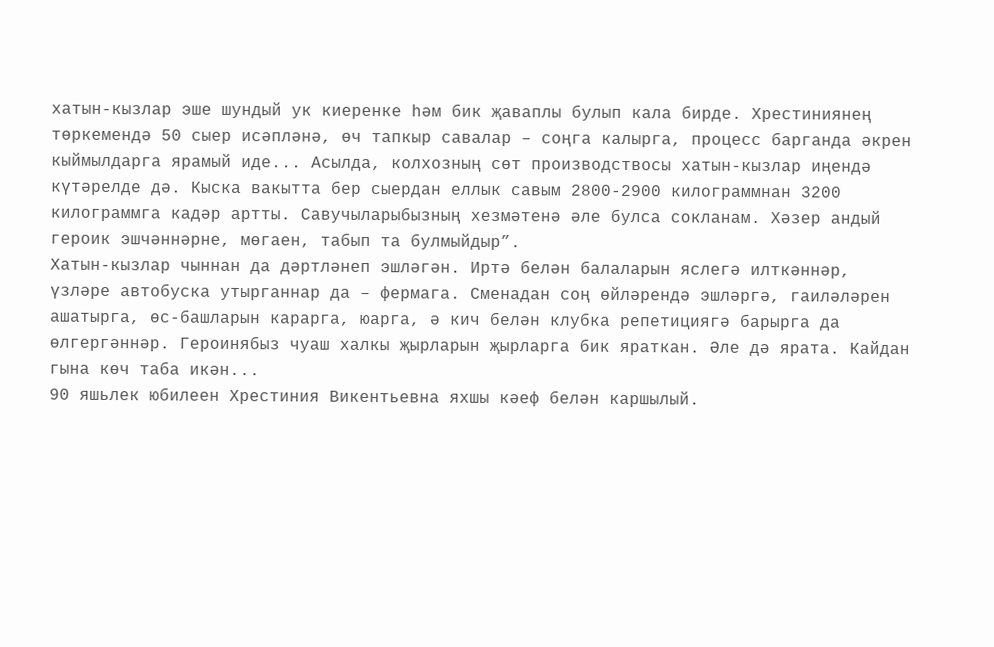хатын-кызлар эше шундый ук киеренке һәм бик җаваплы булып кала бирде. Хрестиниянең төркемендә 50 сыер исәпләнә, өч тапкыр савалар – соңга калырга, процесс барганда әкрен кыймылдарга ярамый иде... Асылда, колхозның сөт производствосы хатын-кызлар иңендә күтәрелде дә. Кыска вакытта бер сыердан еллык савым 2800-2900 килограммнан 3200 килограммга кадәр артты. Савучыларыбызның хезмәтенә әле булса сокланам. Хәзер андый героик эшчәннәрне, мөгаен, табып та булмыйдыр”.
Хатын-кызлар чыннан да дәртләнеп эшләгән. Иртә белән балаларын яслегә илткәннәр, үзләре автобуска утырганнар да – фермага. Сменадан соң өйләрендә эшләргә, гаиләләрен ашатырга, өс-башларын карарга, юарга, ә кич белән клубка репетициягә барырга да өлгергәннәр. Героинябыз чуаш халкы җырларын җырларга бик яраткан. Әле дә ярата. Кайдан гына көч таба икән...
90 яшьлек юбилеен Хрестиния Викентьевна яхшы кәеф белән каршылый.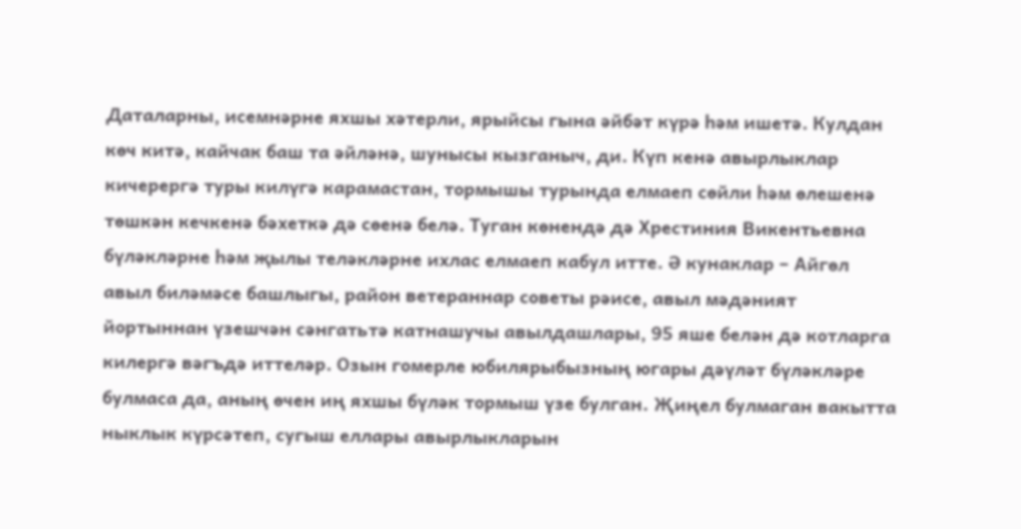Даталарны, исемнәрне яхшы хәтерли, ярыйсы гына әйбәт күрә һәм ишетә. Кулдан көч китә, кайчак баш та әйләнә, шунысы кызганыч, ди. Күп кенә авырлыклар кичерергә туры килүгә карамастан, тормышы турында елмаеп сөйли һәм өлешенә төшкән кечкенә бәхеткә дә сөенә белә. Туган көнендә дә Хрестиния Викентьевна бүләкләрне һәм җылы теләкләрне ихлас елмаеп кабул итте. Ә кунаклар – Айгөл авыл биләмәсе башлыгы, район ветераннар советы рәисе, авыл мәдәният йортыннан үзешчән сәнгатьтә катнашучы авылдашлары, 95 яше белән дә котларга килергә вәгъдә иттеләр. Озын гомерле юбилярыбызның югары дәүләт бүләкләре булмаса да, аның өчен иң яхшы бүләк тормыш үзе булган. Җиңел булмаган вакытта ныклык күрсәтеп, сугыш еллары авырлыкларын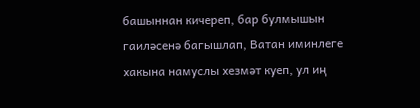башыннан кичереп, бар булмышын гаиләсенә багышлап, Ватан иминлеге хакына намуслы хезмәт куеп, ул иң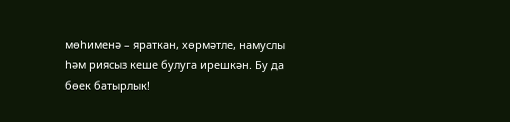мөһименә – яраткан, хөрмәтле, намуслы һәм риясыз кеше булуга ирешкән. Бу да бөек батырлык!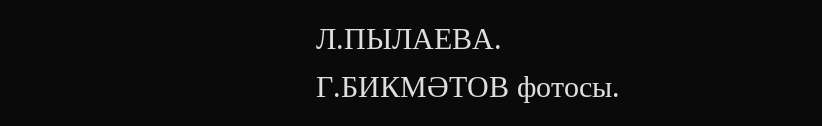Л.ПЫЛАЕВА.
Г.БИКМӘТОВ фотосы.